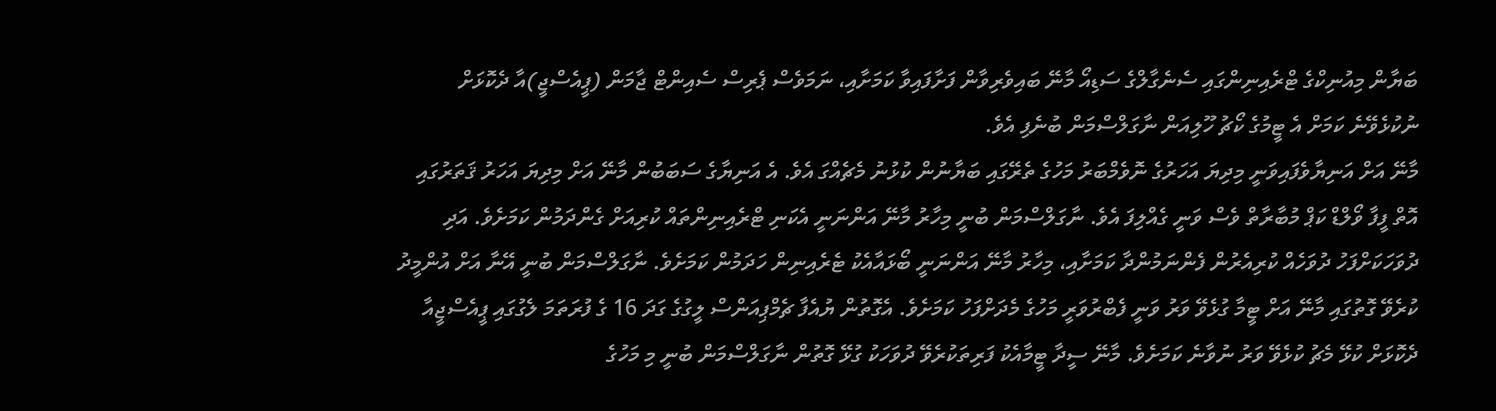ބަޔާން މިއުނިކްގެ ޓްރެއިނިންގައި ސެނެގާލްގެ ސަޑިއޯ މާނޭ ބައިވެރިވާން ފަށާފައިވާ ކަމަށާއި، ނަމަވެސް ޕެރިސް ސެއިންޓް ޖާމަން (ޕީއެސްޖީ)އާ ދެކޮޅަށް ނުކުޅެވޭނެ ކަމަށް އެ ޓީމުގެ ކޯޗު ހޫލިއަން ނާގަލްސްމަން ބުނެފި އެވެ.
މާނޭ އަށް އަނިޔާވެފައިވަނީ މިދިޔަ އަހަރުގެ ނޮވެމްބަރު މަހުގެ ތެރޭގައި ބަޔާނުން ކުޅުނު މެޗެއްގަ އެވެ. އެ އަނިޔާގެ ސަބަބުން މާނޭ އަށް މިދިޔަ އަހަރު ޤަތަރުގައި އޮތް ފީފާ ވޯލްޑް ކަޕް މުބާރާތް ވެސް ވަނީ ގެއްލިފަ އެވެ. ނާގަލްސްމަން ބުނީ މިހާރު މާނޭ އަންނަނީ އެކަނި ޓްރެއިނިންތައް ކުރިއަށް ގެންދަމުން ކަމަށެވެ. އަދި ދުވަހަކަށްފަހު ދުވަހެއް ކުރިއެރުން ފެންނަމުންދާ ކަމަށާއި، މިހާރު މާނޭ އަންނަނީ ބޯޅައާއެކު ޓެރެއިނިން ހަދަމުން ކަމަށެވެ. ނާގަލްސްމަން ބުނީ އޭނާ އަށް އުންމީދު ކުރެވޭ ގޮތުގައި މާނޭ އަށް ޓީމާ ގުޅެވޭ ވަރު ވަނީ ފެބްރުވަރީ މަހުގެ މެދަށްފަހު ކަމަށެވެ. އެގޮތުން ޔުއެފާ ޗެމްޕިއަންސް ލީގުގެ ގަދަ 16 ގެ ފުރަތަމަ ލެގުގައި ޕީއެސްޖީއާ ދެކޮޅަށް ކުޅޭ މެޗު ކުޅެވޭ ވަރު ނުވާނެ ކަމަށެވެ. މާނޭ ސީދާ ޓީމާއެކު ފަރިތަކުރެވޭ ދުވަހަކު ގުޅޭ ގޮތުން ނާގަލްސްމަން ބުނީ މި މަހުގެ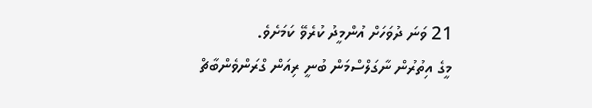21 ވަނަ ދުވަހަށް އުންމީދު ކުރެވޭ ކަމަށެވެ.
މީގެ އިތުރުން ނާގަލްސްމަން ބުނީ ރިއަން ގްރަންވެންބާޗް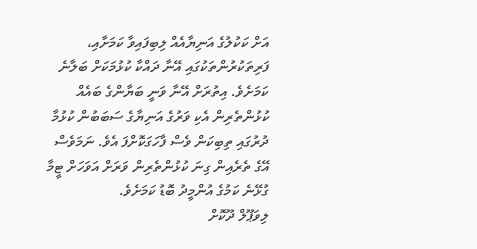އަށް ކަކުލުގެ އަނިޔާއެއް ލިބިފައިވާ ކަމަށާއި، ފަރިތަކުރުންތަކުގައި އޭނާ ދައްކާ ކުޅުމަކަށް ބަލާނެ ކަމަށެވެ. އިތުރަށް އޭނާ ވަނީ ބަޔާންގެ ބައެއް ކުޅުންތެރިން އެކި ވަރުގެ އަނިޔާގެ ސަބަބުން ކުޅުމާ ދުރުގައި ތިބިކަން ވެސް ފާހަގަކޮށްފަ އެވެ. ނަމަވެސް އޭގެ ތެރެއިން ގިނަ ކުޅުންތެރިން ވަރަށް އަވަހަށް ޓީމާ ގުޅޭނެ ކަމުގެ އުންމީދު ބޮޑު ކަމަށެވެ.
ލިވަޕޫލް ދޫކޮށް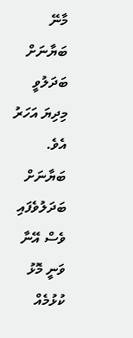މާނޭ ބަޔާނަށް ބަދަލުވީ މިދިޔަ އަހަރު އެވެ. ބަޔާނަށް ބަދަލުވެފައި ވެސް އޭނާ ވަނީ މޮޅު ކުޅުމެއް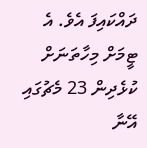ދައްކައިފަ އެވެ. އެ ޓީމަށް މިހާތަނަށް ކުޅެދިން 23 މެޗުގައި އޭނާ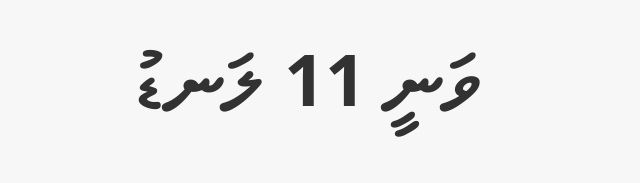ވަނީ 11 ލަނޑު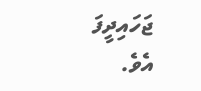ޖަހައިދީފަ އެވެ.